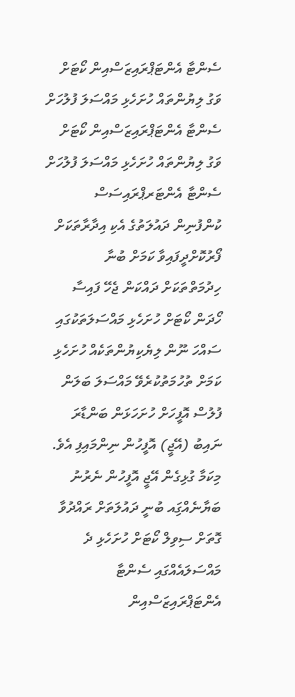ސެންޓާ އެންޓަޕްރައިޒަސްއިން ކޯޓަށް ވަގު ލިޔުންތައް ހުށަހެޅި މައްސަލަ ފުލުހަށް ސެންޓާ އެންޓަޕްރައިޒަސްއިން ކޯޓަށް ވަގު ލިޔުންތައް ހުށަހެޅި މައްސަލަ ފުލުހަށް
ސެންޓާ އެންޓަރޕްރައިސަސް ކުންފުނިން ދައުލަތުގެ އެކި އިދާރާތަކަށް ފޯރުކޮށްދީފައިވާ ކަމަށް ބުނާ ހިދުމަތްތަކަށް ދައްކަން ޖެހޭ ފައިސާ ހޯދަން ކޯޓަށް ހުށަހެޅި މައްސަލަތަކުގައި ސައްހަ ނޫން ލިޔެކިޔުންތަކެއް ހުށަހެޅި ކަމަށް ތުހުމަތުކުރެވޭ މައްސަލަ ބަލަން ފުލުސް އޮފީހަށް ހުށަހަޅަން ބަންޑާރަ ނައިބު (އޭޖީ) އޮފީހުން ނިންމައިފި އެވެ.
މިކަމާ ގުޅިގެން އޭޖީ އޮފީހުން ނެރުނު ބަޔާނެއްގަިއ ބުނީ ދައުލަތަށް ރައްދުވާ ގޮތަށް ސިވިލް ކޯޓަށް ހުށަހެޅި ދެ މައްސަލައެއްގައި ސެންޓާ އެންޓަޕްރައިޒަސްއިން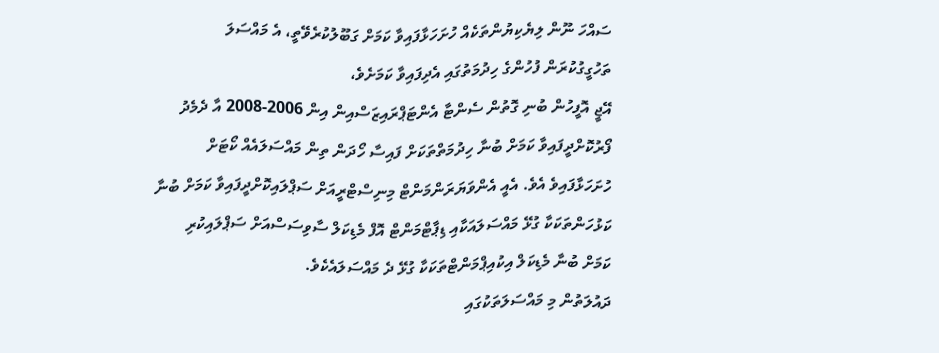ސައްހަ ނޫން ލިޔެކިޔުންތަކެއް ހުށަހަޅާފައިވާ ކަމަށް ގަބޫލުކުރެވޭތީ، އެ މައްސަލަ ތަހުގީގުކުރަން ފުހުންގެ ހިދުމަތުގައި އެދިފައިވާ ކަމަށެވެ،
އޭޖީ އޮފީހުން ބުނި ގޮތުން ސެންޓާ އެންޓަޕްރައިޒަސްއިން އިން 2006-2008 އާ ދެމެދު ފޯރުކޮށްދީފައިވާ ކަމަށް ބުނާ ހިދުމަތްތަކަށް ފައިސާ ހޯދަން ތިން މައްސަލައެއް ކޯޓަށް ހުށަހަޅާފައިވެ އެވެ. އެއީ އެންވަޔަރަންމަންޓް މިނިސްޓްރީއަށް ސަޕްލައިކޮށްދީފައިވާ ކަމަށް ބުނާ ކަޅުހަންތަކަކާ ގުޅޭ މައްސަލައަކާއި ޑިޕާޓްމަންޓް އޮފް މެޑިކަލް ސާވިސަސްއަށް ސަޕްލައިކުރި ކަމަށް ބުނާ މެޑިކަލް އިކުއިޕްމަންޓްތަކަކާ ގުޅޭ ދެ މައްސަލައެކެވެ.
ދައުލަތުން މި މައްސަލަތަކުގައި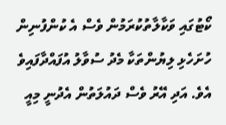ކޯޓުގައި ވަކާލާތުކުރަމުން ވެސް އެ ކުންފުނިން ހުށަހެޅި ލިޔުންތަކާ މެދު ސުވާލު އުފައްދާފައިވެ އެވެ. އަދި އޭރު ވެސް ދައުލަތުން އެދުނީ މިއީ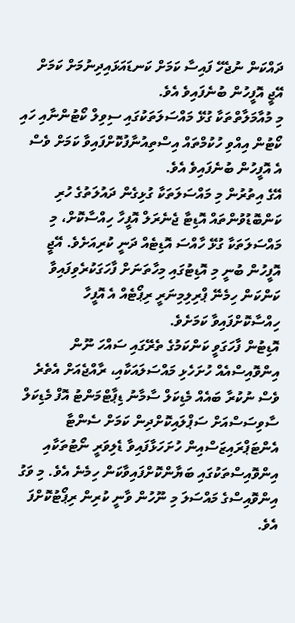ދައްކަން ނުޖެހޭ ފައިސާ ކަމަށް ކަނޑައަޅައިދިނުމަށް ކަމަށް އޭޖީ އޮފީހުން ބުނެފައިވެ އެވެ.
މި މުއާމަލާތްތަކާ ގުޅޭ މައްސަލަތަކުގައި ސިވިލް ކޯޓުންނާއި ހައި ކޯޓުން އިއްވި ހުކުމްތައް އިސްތިއުނާފުކޮށްފައިވާ ކަމަށް ވެސް އެ އޮފީހުން ބުނެފައިވެ އެވެ.
އޭގެ އިތުރުން މި މައްސަލަތަކާ ގުޅިގެން ދައުލަތުގެ ހުރި ކަންބޮޑުވުންތައް އޮޑިޓާ ޖެނެރަލް އޮފީހާ ހިއްސާކޮށް، މި މައްސަލަތަކާ ގުޅޭ ހާއްސަ އޮޑިޓެއް ދަނީ ކުރިއަށެވެ. އޭޖީ އޮފީހުން ބުނީ މި އޮޑިޓުގައި މިހާތަނަށް ފާހަގަކުރެވިފައިވާ ކަންކަން ހިމެނޭ ޕްރިލިމިނަރީ ރިޕޯޓެއް އެ އޮފީހާ ހިއްސާކޮށްފައިވާ ކަމަށެވެ.
އޮޑިޓުން ފާހަގަވީ ކަންކަމުގެ ތެރޭގައި ސައްހަ ނޫން އިންވޮއިސްއެއް ހުށަހެޅި މައްސަލައަކާއި، ރާއްޖެއަށް އެތެރެ ވެސް ނުކުރާ ބައެއް މެޑިކަލް ސާމާނު ޑިޕާޓްމަންޓު އޮފް މެޑިކަލް ސާވިސަސްއަށް ސަޕްލައިކޮށްދިން ކަމަށް ސެންޓާ އެންޓަޕްރައިޒަސްއިން ހުށަހަޅާފައިވާ ޑެލިވަރީ ނޯޓުތަކާއި އިންވޮއިސްތަކުގައި ބަޔާންކޮށްފައިވާކަން ހިމެނެ އެވެ. މި ވަގު އިންވޮއިސްގެ މައްސަލަ މި ނޫހުން ވާނީ ކުރިން ރިޕޯޓުކޮށްފަ އެވެ.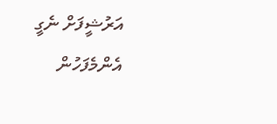އަރުޝީފަށް ނެގީ
އެންމެފަހުން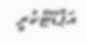އަޕްޑޭޓްކުރީ